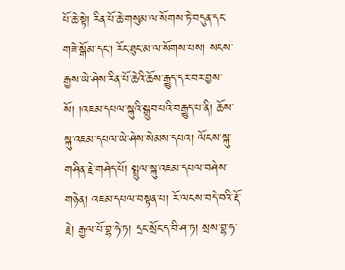པོ་ཆེ་སྟེ། རིན་པོ་ཆེ་གསུམ་ལ་སོགས་ཏེ་བདུན་དང་གཟེ་སྒོམ་དང་། རོང་ཐུང་མ་ལ་སོགས་པས། སངས་རྒྱས་ཡེ་ཤེས་རིན་པོ་ཆེའི་ཆོས་རྒྱུད་དར་བར་བྱས་སོ། །འཇམ་དཔལ་སྐུའི་སྒྲུབ་པའི་བརྒྱུད་པ་ནི། ཆོས་སྐུ་འཇམ་དཔལ་ཡེ་ཤེས་སེམས་དཔའ། ལོངས་སྐུ་གཤིན་རྗེ་གཤེད་པོ། སྤྲུལ་སྐུ་འཇམ་དཔལ་བཤེས་གཉེན། འཇམ་དཔལ་བསྟན་པ། རོ་ལངས་བདེ་བའི་རྡོ་རྗེ། རྒྱལ་པོ་བྷ་ཧེ་ཏ། དྲང་སྲོང་ད་བི་ཤ་ཏ། སྲས་བྷ་ཧ་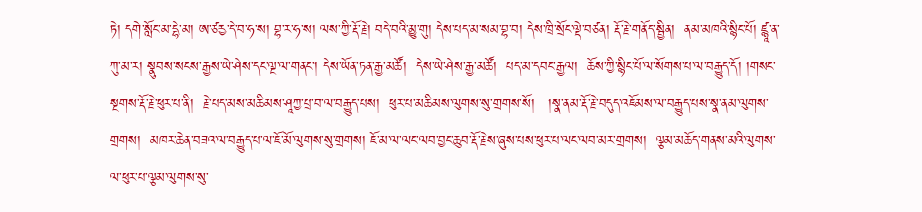ཏེ། དགེ་སློང་མ་དྷེ་མ། ཨ་ཙརྱ་དེ་བ་ཧ་ས། བྷ་ར་ཧ་ས། ལས་ཀྱི་རྡོ་རྗེ། བདེ་བའི་མྱུ་གུ། དེས་པད་མ་སམ་བྷ་བ། དེས་ཁྲི་སྲོང་ལྡེ་བཙན། རྡོ་རྗེ་གནོད་སྦྱིན།  ནམ་མཁའི་སྙིང་པོ། ཛྙཱ་ན་ཀུ་མ་ར། སྣུབས་སངས་རྒྱས་ཡེ་ཤེས་དང་ལྔ་ལ་གནང་། དེས་ཡོན་ཏན་རྒྱ་མཚོ།  དེས་ཡེ་ཤེས་རྒྱ་མཚོ།  པད་མ་དབང་རྒྱལ།  ཆོས་ཀྱི་སྙིང་པོ་ལ་སོགས་པ་ལ་བརྒྱུད་དོ། །གསང་སྔགས་རྡོ་རྗེ་ཕུར་པ་ནི།  རྗེ་པད་མས་མཆིམས་ཤཱཀྱ་པྲ་བ་ལ་བརྒྱུད་པས།  ཕུར་པ་མཆིམས་ལུགས་སུ་གྲགས་སོ།   །སྣ་ནམ་རྡོ་རྗེ་བདུད་འཇོམས་ལ་བརྒྱུད་པས་སྣ་ནམ་ལུགས་གྲགས།  མཁར་ཆེན་བཟའ་ལ་བརྒྱུད་པ་ལ་ཇོ་མོ་ལུགས་སུ་གྲགས། ཇོ་མ་ལ་ལང་ལབ་བྱང་ཆུབ་རྡོ་རྗེས་ཞུས་པས་ཕུར་པ་ལང་ལབ་མར་གྲགས།  ལྕམ་མཆོད་གནས་མའི་ལུགས་ལ་ཕུར་པ་ལྕམ་ལུགས་སུ་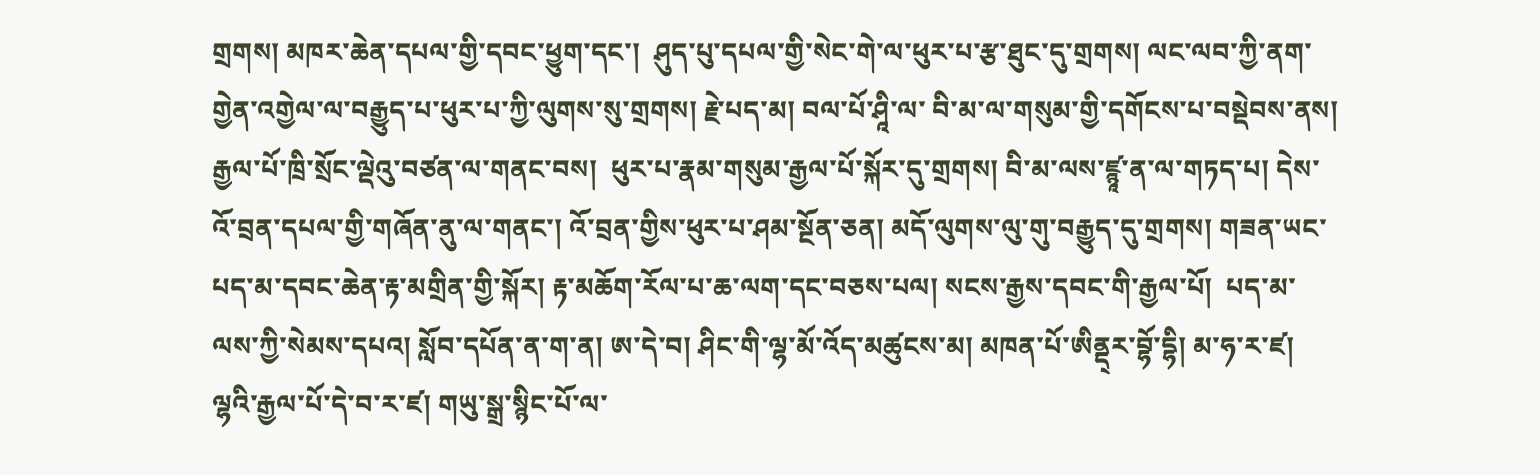གྲགས། མཁར་ཆེན་དཔལ་གྱི་དབང་ཕྱུག་དང་།  ཤུད་པུ་དཔལ་གྱི་སེང་གེ་ལ་ཕུར་པ་རྩ་ཐུང་དུ་གྲགས། ལང་ལབ་ཀྱི་ནག་གྱེན་འགྱེལ་ལ་བརྒྱུད་པ་ཕུར་པ་ཀྱི་ལུགས་སུ་གྲགས། རྗེ་པད་མ། བལ་པོ་ཤཱི་ལ་ བི་མ་ལ་གསུམ་གྱི་དགོངས་པ་བསྡེབས་ནས། རྒྱལ་པོ་ཁྲི་སྲོང་ལྡེའུ་བཙན་ལ་གནང་བས།  ཕུར་པ་རྣམ་གསུམ་རྒྱལ་པོ་སྐོར་དུ་གྲགས། བི་མ་ལས་ཛྙཱ་ན་ལ་གཏད་པ། དེས་འོ་བྲན་དཔལ་གྱི་གཞོན་ནུ་ལ་གནང་། འོ་བྲན་གྱིས་ཕུར་པ་ཤམ་སྔོན་ཅན། མདོ་ལུགས་ལུ་གུ་བརྒྱུད་དུ་གྲགས། གཟན་ཡང་པད་མ་དབང་ཆེན་རྟ་མགྲིན་གྱི་སྐོར། རྟ་མཆོག་རོལ་པ་ཆ་ལག་དང་བཅས་པལ། སངས་རྒྱས་དབང་གི་རྒྱལ་པོ།  པད་མ་ལས་ཀྱི་སེམས་དཔའ། སློབ་དཔོན་ན་ག་ན། ཨ་དེ་བ། ཤིང་གི་ལྷ་མོ་འོད་མཚུངས་མ། མཁན་པོ་ཨིནྡ྄ར་བྷོ་དྷི། མ་ཧ་ར་ཛ། ལྷའི་རྒྱལ་པོ་དེ་བ་ར་ཛ། གཡུ་སྒྲ་སྙིང་པོ་ལ་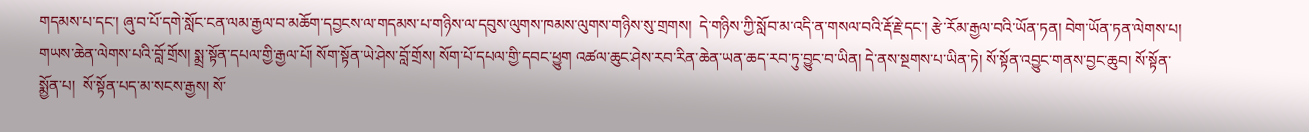གདམས་པ་དང་། ཞུ་བ་པོ་དགེ་སློང་ངན་ལམ་རྒྱལ་བ་མཆོག་དབྱངས་ལ་གདམས་པ་གཉིས་ལ་དབུས་ལུགས་ཁམས་ལུགས་གཉིས་སུ་གྲགས།  དེ་གཉིས་ཀྱི་སློབ་མ་འདི་ན་གསལ་བའི་རྡོ་རྗེ་དང་། རྩེ་རོམ་རྒྱལ་བའི་ཡོན་ཏན། བེག་ཡོན་ཏན་ལེགས་པ།  གཡས་ཆེན་ལེགས་པའི་བློ་གྲོས། སྨྲ་སྟོན་དཔལ་གྱི་རྒྱལ་པོ། སོག་སྟོན་ཡེ་ཤེས་བློ་གྲོས། སོག་པོ་དཔལ་གྱི་དབང་ཕྱུག འཚལ་ཆུང་ཤེས་རབ་རིན་ཆེན་ཡན་ཆད་རབ་ཏུ་བྱུང་བ་ཡིན། དེ་ནས་སྔགས་པ་ཡིན་ཏེ། སོ་སྟོན་འབྱུང་གནས་བྱང་ཆུབ། སོ་སྟོན་སྨྱོན་པ།  སོ་སྟོན་པད་མ་སངས་རྒྱས། སོ་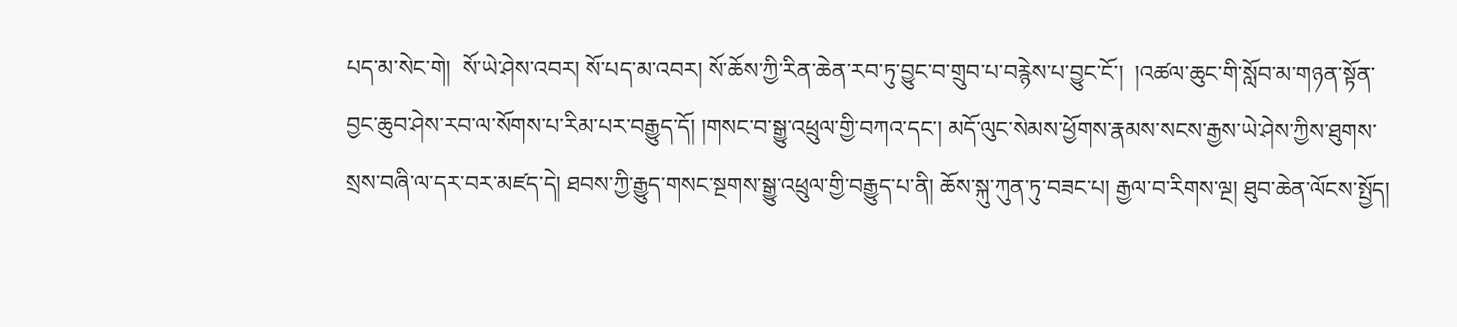པད་མ་སེང་གེ།  སོ་ཡེ་ཤེས་འབར། སོ་པད་མ་འབར། སོ་ཆོས་ཀྱི་རིན་ཆེན་རབ་ཏུ་བྱུང་བ་གྲུབ་པ་བརྙེས་པ་བྱུང་ངོ་།  །འཚལ་ཆུང་གི་སློབ་མ་གཉན་སྟོན་བྱང་ཆུབ་ཤེས་རབ་ལ་སོགས་པ་རིམ་པར་བརྒྱུད་དོ། །གསང་བ་སྒྱུ་འཕྲུལ་གྱི་བཀའ་དང་། མདོ་ལུང་སེམས་ཕྱོགས་རྣམས་སངས་རྒྱས་ཡེ་ཤེས་ཀྱིས་ཐུགས་སྲས་བཞི་ལ་དར་བར་མཛད་དེ། ཐབས་ཀྱི་རྒྱུད་གསང་སྔགས་སྒྱུ་འཕྲུལ་གྱི་བརྒྱུད་པ་ནི། ཆོས་སྐུ་ཀུན་ཏུ་བཟང་པ། རྒྱལ་བ་རིགས་ལྔ། ཐུབ་ཆེན་ལོངས་སྤྱོད།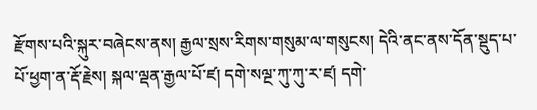རྫོགས་པའི་སྐུར་བཞེངས་ནས། རྒྱལ་སྲས་རིགས་གསུམ་ལ་གསུངས། དེའི་ནང་ནས་དོན་སྡུད་པ་པོ་ཕྱག་ན་རྡོ་རྗེས། སྐལ་ལྡན་རྒྱལ་པོ་ཛ། དགེ་སལྔ་ཀུ་ཀུ་ར་ཛ། དགེ་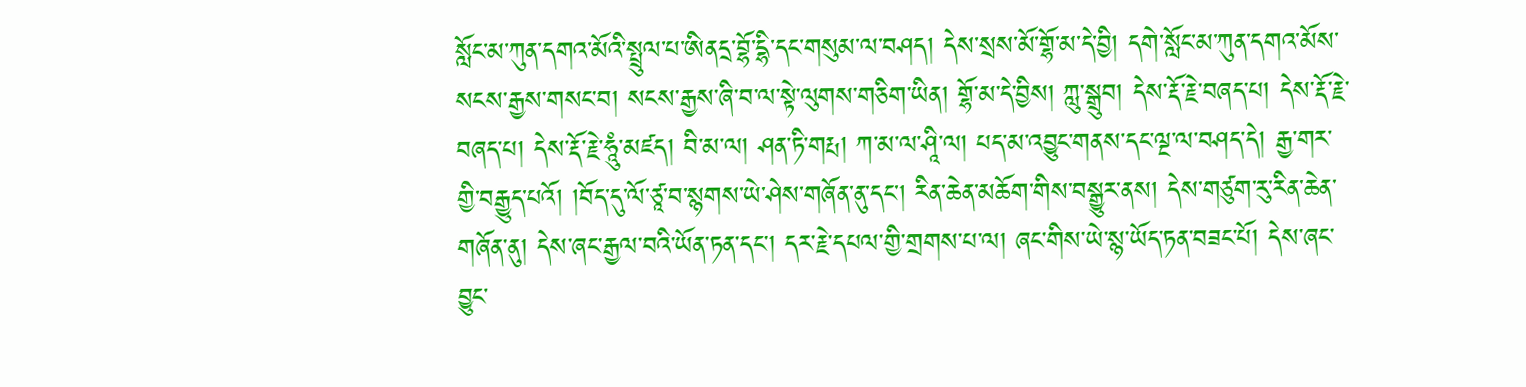སློང་མ་ཀུན་དགའ་མོའི་སྤྲུལ་པ་ཨིནདྲ་བྷོ་དྷི་དང་གསུམ་ལ་བཤད། དེས་སྲས་མོ་གྷོ་མ་དེ་བྱི། དགེ་སློང་མ་ཀུན་དགའ་མོས་སངས་རྒྱས་གསང་བ། སངས་རྒྱས་ཞི་བ་ལ་སྟེ་ལུགས་གཅིག་ཡིན། གྷོ་མ་དེ་བྱིས། ཀླུ་སྒྲུབ། དེས་རྡོ་རྗེ་བཞད་པ། དེས་རྡོ་རྗེ་བཞད་པ། དེས་རྡོ་རྗེ་ཧཱུཾ་མཛད། བི་མ་ལ། ཤན་ཏི་གརྤ། ཀ་མ་ལ་ཤཱི་ལ། པད་མ་འབྱུང་གནས་དང་ལྔ་ལ་བཤད་དེ། རྒྱ་གར་གྱི་བརྒྱུད་པའོ། །བོད་དུ་ལོ་ཙཱ་བ་སྙགས་ཡེ་ཤེས་གཞོན་ནུ་དང་། རིན་ཆེན་མཆོག་གིས་བསྒྱུར་ནས། དེས་གཙུག་རུ་རིན་ཆེན་གཞོན་ནུ། དེས་ཞང་རྒྱལ་བའི་ཡོན་ཏན་དང་། དར་རྗེ་དཔལ་གྱི་གྲགས་པ་ལ། ཞང་གིས་ཡེ་སྙ་ཡོད་ཏན་བཟང་པོ། དེས་ཞང་བྱུང་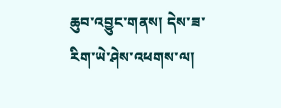ཆུབ་འབྱུང་གནས། དེས་ཟ་རིག་ཡེ་ཤེས་འཕགས་ལ།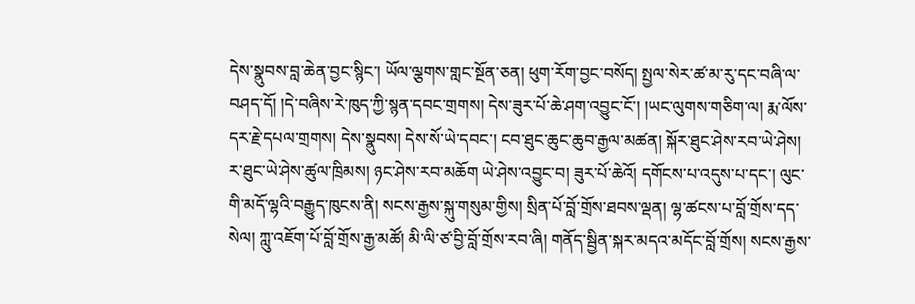དེས་སྣུབས་བླ་ཆེན་བྱང་སྙིང་། ཡོལ་ལྕགས་གླང་སྔོན་ཅན། ཕུག་རོག་བྱང་བསོད། སྤྱལ་སེར་ཚ་མ་རུ་དང་བཞི་ལ་བཤད་དོ། །དེ་བཞིས་རེ་ཁུད་ཀྱི་སྙན་དབང་གྲགས། དེས་ཟུར་པོ་ཆེ་ཤག་འབྱུང་ངོ་། །ཡང་ལུགས་གཅིག་ལ། རྨ་ལོས་དར་རྗེ་དཔལ་གྲགས། དེས་སྣུབས། དེས་སོ་ཡེ་དབང་། ངབ་ཐུང་ཆུང་ཆུབ་རྒྱལ་མཚན། སྐོར་ཐུང་ཤེས་རབ་ཡེ་ཤེས། ར་ཐུང་ཡེ་ཤེས་ཚུལ་ཁྲིམས། ཉང་ཤེས་རབ་མཆོག ཡེ་ཤེས་འབྱུང་བ། ཟུར་པོ་ཆེའོ། དགོངས་པ་འདུས་པ་དང་། ལུང་གི་མདོ་ལྷའི་བརྒྱུད་ཁུངས་ནི། སངས་རྒྱས་སྐུ་གསུམ་གྱིས། སྲིན་པོ་བློ་གྲོས་ཐབས་ལྡན། ལྷ་ཚངས་པ་བློ་གྲོས་དད་སེལ། ཀླུ་འཇོག་པོ་བློ་གྲོས་རྒྱ་མཚོ། མི་ལི་ཙ་བྱི་བློ་གྲོས་རབ་ཞི། གནོད་སྦྱིན་སྐར་མདའ་མདོང་བློ་གྲོས། སངས་རྒྱས་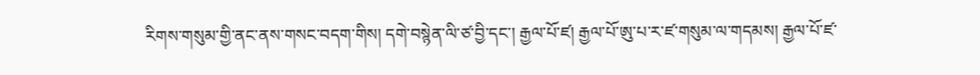རིགས་གསུམ་གྱི་ནང་ནས་གསང་བདག་གིས། དགེ་བསྙེན་ལི་ཙ་བྱི་དང་། རྒྱལ་པོ་ཛ། རྒྱལ་པོ་ཨུ་པ་ར་ཛ་གསུམ་ལ་གདམས། རྒྱལ་པོ་ཛ་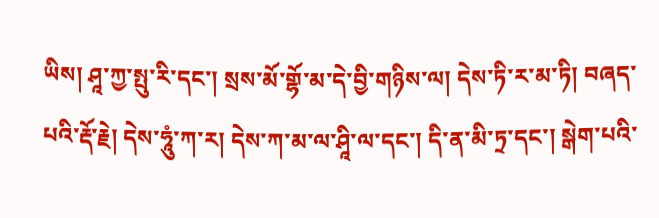ཡིས། ཤཱ་ཀྱ་སྤུ་རི་དང་། སྲས་མོ་གྷོ་མ་དེ་བྱི་གཉིས་ལ། དེས་ཏི་ར་མ་ཏི། བཞད་པའི་རྡོ་རྗེ། དེས་ཧཱུཾ་ཀ་ར། དེས་ཀ་མ་ལ་ཤཱི་ལ་དང་། དི་ན་མི་ཏྲ་དང་། སྒེག་པའི་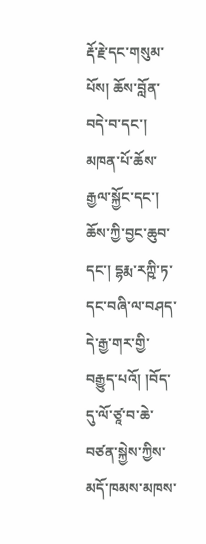རྡོ་རྗེ་དང་གསུམ་པོས། ཆོས་བློན་བདེ་བ་དང་། མཁན་པོ་ཆོས་རྒྱལ་སྐྱོང་དང་། ཆོས་ཀྱི་བྱང་ཆུབ་དང་། དྷརྨ་རཀྵི་ཏ་དང་བཞི་ལ་བཤད་དེ་རྒྱ་གར་གྱི་བརྒྱུད་པའོ། །བོད་དུ་ལོ་ཙཱ་བ་ཆེ་བཙན་སྐྱེས་ཀྱིས་མདོ་ཁམས་མཁས་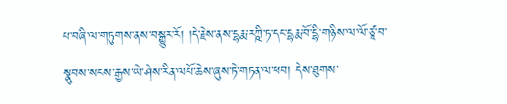པ་བཞི་ལ་གཏུགས་ནས་བསྒྱུར་རོ། །དེ་རྗེས་ནས་དྷརྨ་རཀྵི་ཏ་དང་དྷརྨ་བོ་དྷི་གཉིས་ལ་ལོ་ཙཱ་བ་སྣུབས་སངས་རྒྱས་ཡེ་ཤེས་རིན་ལཔོ་ཆེས་ཞུས་ཏེ་གཏན་ལ་ཕབ། དེས་ཐུགས་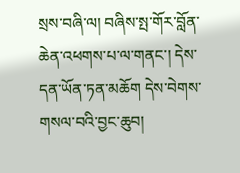སྲས་བཞི་ལ། བཞིས་སྤ་གོར་བློན་ཆེན་འཕགས་པ་ལ་གནང་། དེས་དན་ཡོན་ཏན་མཆོག དེས་བེགས་གསལ་བའི་བྱང་ཆུབ།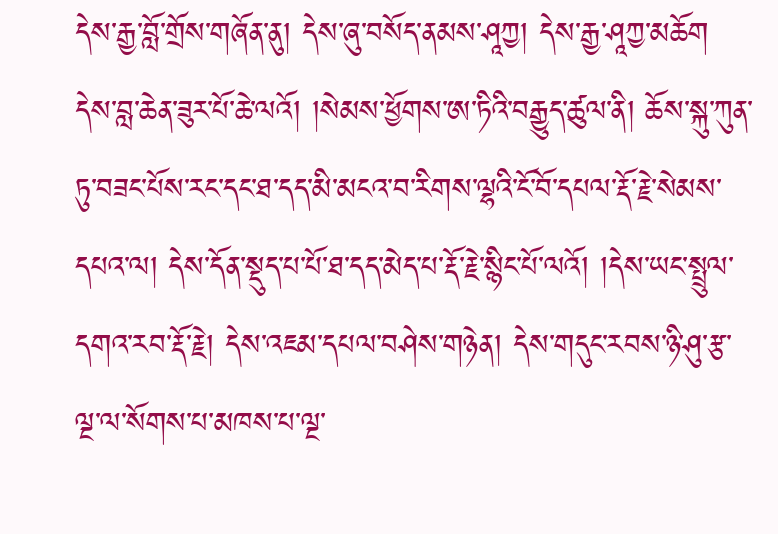དེས་རྒྱ་བློ་གྲོས་གཞོན་ནུ། དེས་ཞུ་བསོད་ནམས་ཤཱཀྱ། དེས་རྒྱ་ཤཱཀྱ་མཆོག དེས་བླ་ཆེན་ཟུར་པོ་ཆེ་ལའོ། །སེམས་ཕྱོགས་ཨ་ཏིའི་བརྒྱུད་ཚུལ་ནི། ཆོས་སྐུ་ཀུན་ཏུ་བཟང་པོས་རང་དང་ཐ་དད་མི་མངའ་བ་རིགས་ལྷའི་ངོ་བོ་དཔལ་རྡོ་རྗེ་སེམས་དཔའ་ལ། དེས་དོན་སྡུད་པ་པོ་ཐ་དད་མེད་པ་རྡོ་རྗེ་སྙིང་པོ་ལའོ། །དེས་ཡང་སྤྲུལ་དགའ་རབ་རྡོ་རྗེ། དེས་འཇམ་དཔལ་བཤེས་གཉེན། དེས་གདུང་རབས་ཉི་ཤུ་རྩ་ལྔ་ལ་སོགས་པ་མཁས་པ་ལྔ་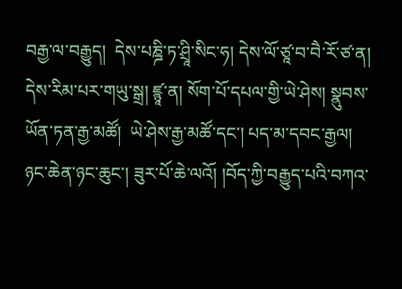བརྒྱ་ལ་བརྒྱུད།  དེས་པཎྜི་ཏ་ཤྲཱི་སིང་ཧ། དེས་ལོ་ཙཱ་བ་བཻ་རོ་ཙ་ན། དེས་རིམ་པར་གཡུ་སྒྲ། ཛྙཱ་ན། སོག་པོ་དཔལ་གྱི་ཡེ་ཤེས། སྣུབས་ཡོན་ཏན་རྒྱ་མཚོ།  ཡེ་ཤེས་རྒྱ་མཚོ་དང་། པད་མ་དབང་རྒྱལ། ཉང་ཆེན་ཉང་ཆུང་། ཟུར་པོ་ཆེ་ལའོ། །བོད་ཀྱི་བརྒྱུད་པའི་བཀའ་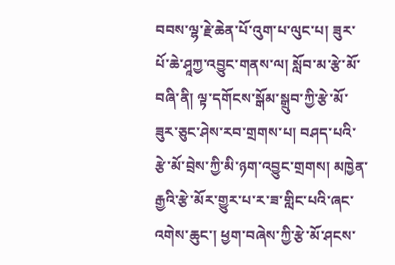བབས་ལྷ་རྗེ་ཆེན་པོ་འུག་པ་ལུང་པ། ཟུར་པོ་ཆེ་ཤཱཀྱ་འབྱུང་གནས་ལ། སློབ་མ་རྩེ་མོ་བཞི་ནི། ལྟ་དགོངས་སྒོམ་སྒྲུབ་ཀྱི་རྩེ་མོ་ཟུར་ཅུང་ཤེས་རབ་གྲགས་པ། བཤད་པའི་རྩེ་མོ་བྲེས་ཀྱི་མི་ཉག་འབྱུང་གྲགས། མཁྱེན་རྒྱའི་རྩེ་མོར་གྱུར་པ་ར་ཟ་གླིང་པའི་ཞང་འགེས་ཆུང་། ཕྱག་བཞེས་ཀྱི་རྩེ་མོ་ཤངས་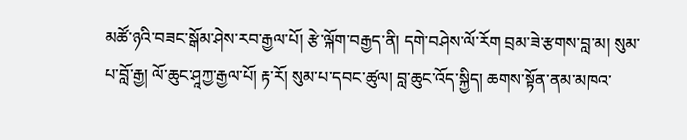མཚོ་ཉའི་བཟང་སྒོམ་ཤེས་རབ་རྒྱལ་པོ། རྩེ་ལྐོག་བརྒྱད་ནི། དགེ་བཤེས་ལོ་རོག བྲམ་ཟེ་རྩགས་བླ་མ། སུམ་པ་བློ་རྒྱ། ལོ་ཆུང་ཤཱཀྱ་རྒྱལ་པོ། རྟ་རོ། སུམ་པ་དབང་ཚུལ། བླ་ཆུང་འོད་སྐྱིད། ཆགས་སྟོན་ནམ་མཁའ་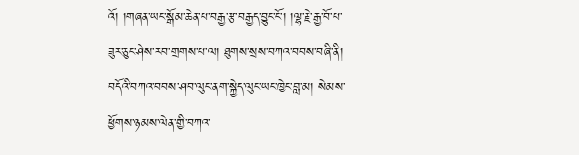འོ། །གཞན་ཡང་སྒོམ་ཆེན་པ་བརྒྱ་རྩ་བརྒྱད་བྱུང་ངོ་། །ལྷ་རྗེ་རྒྱ་བོ་པ་ཟུར་ཅུང་ཤེས་རབ་གྲགས་པ་ལ། ཐུགས་སྲས་བཀའ་བབས་བཞི་ནི། བདོའི་བཀའ་བབས་ཤབ་ལུང་ནག་སྐྱེད་ལུང་ཡང་ཁྱེང་བླ་མ། སེམས་ཕྱོགས་ཉམས་ལེན་གྱི་བཀའ་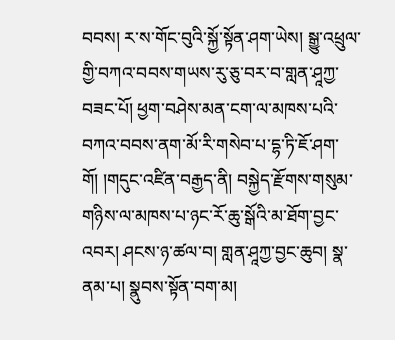བབས། ར་ས་གོང་བུའི་སྐྱོ་སྟོན་ཤག་ཡེས། སྒྱུ་འཕྲུལ་གྱི་བཀའ་བབས་གཡས་རུ་ཅུ་བར་བ་གླན་ཤཱཀྱ་བཟང་པོ། ཕྱག་བཤེས་མན་ངག་ལ་མཁས་པའི་བཀའ་བབས་ནག་མོ་རི་གསེབ་པ་དྷ་ཏི་ཇོ་ཤག་གོ། །གདུང་འཛིན་བརྒྱད་ནི། བསྐྱེད་རྫོགས་གསུམ་གཉིས་ལ་མཁས་པ་ཉང་རོ་ཆུ་སྒོའི་མ་ཐོག་བྱང་འབར། ཤངས་ཉ་ཚལ་བ། གླན་ཤཱཀྱ་བྱང་ཆུབ། སྣ་ནམ་པ། སྣུབས་སྟོན་བག་མ།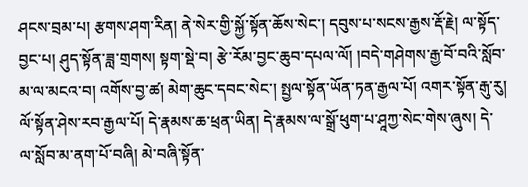ཤངས་བྲམ་པ། རྩགས་ཤག་རིན། ནེ་སེར་གྱི་སྐྱོ་སྟོན་ཆོས་སེང་། དབུས་པ་སངས་རྒྱས་རྡོ་རྗེ། ལ་སྟོད་བྱང་པ། ཤུད་སྟོན་ཟླ་གྲགས། སྟག་སྡེ་བ། རྩེ་རོམ་བྱང་ཆུབ་དཔལ་ལོ། །བདེ་གཤེགས་རྒྱ་བོ་བའི་སློབ་མ་ལ་མངའ་བ། འགོས་བྱ་ཚ། མེག་ཆུང་དབང་སེང་། སྤྱལ་སྟོན་ཡོན་ཏན་རྒྱལ་པོ། འགར་སྟོན་རྒུ་རུ། ལོ་སྟོན་ཤེས་རབ་རྒྱལ་པོ། དེ་རྣམས་ཆ་ཕྲན་ཡིན། དེ་རྣམས་ལ་སྒྲོ་ཕུག་པ་ཤཱཀྱ་སེང་གེས་ཞུས། དེ་ལ་སློབ་མ་ནག་པོ་བཞི། མེ་བཞི་སྟོན་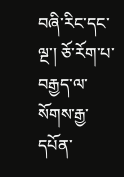བཞི་རིང་དང་ལྔ་། ཅོ་རོག་པ་བརྒྱད་ལ་སོགས་རྒྱ་དཔོན་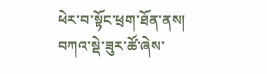ཕེར་བ་སྟོང་ཕྲག་ཐོན་ནས། བཀའ་སྡེ་ཟུར་ཚོ་ཞེས་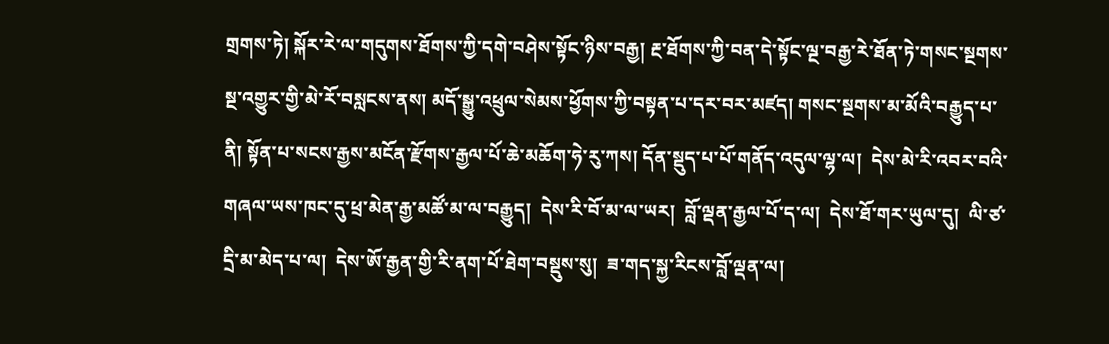གྲགས་ཏེ། སྐོར་རེ་ལ་གདུགས་ཐོགས་ཀྱི་དགེ་བཤེས་སྟོང་ཉིས་བརྒྱ། རྔ་ཐོགས་ཀྱི་བན་དེ་སྟོང་ལྔ་བརྒྱ་རེ་ཐོན་ཏེ་གསང་སྔགས་སྔ་འགྱུར་གྱི་མེ་རོ་བསླངས་ནས། མདོ་སྒྱུ་འཕྲུལ་སེམས་ཕྱོགས་ཀྱི་བསྟན་པ་དར་བར་མཛད། གསང་སྔགས་མ་མོའི་བརྒྱུད་པ་ནི། སྟོན་པ་སངས་རྒྱས་མངོན་རྫོགས་རྒྱལ་པོ་ཆེ་མཆོག་ཧེ་རུ་ཀས། དོན་སྡུད་པ་པོ་གནོད་འདུལ་ལྷ་ལ།  དེས་མེ་རི་འབར་བའི་གཞལ་ཡས་ཁང་དུ་ཕྲ་མེན་རྒྱ་མཚོ་མ་ལ་བརྒྱུད།  དེས་རི་བོ་མ་ལ་ཡར།  བློ་ལྡན་རྒྱལ་པོ་ད་ལ།  དེས་ཐོ་གར་ཡུལ་དུ།  ལི་ཙ་དྲི་མ་མེད་པ་ལ།  དེས་ཨོ་རྒྱན་གྱི་རི་ནག་པོ་ཐེག་བསྡུས་སུ།  ཟ་གད་སྐྱ་རིངས་བློ་ལྡན་ལ།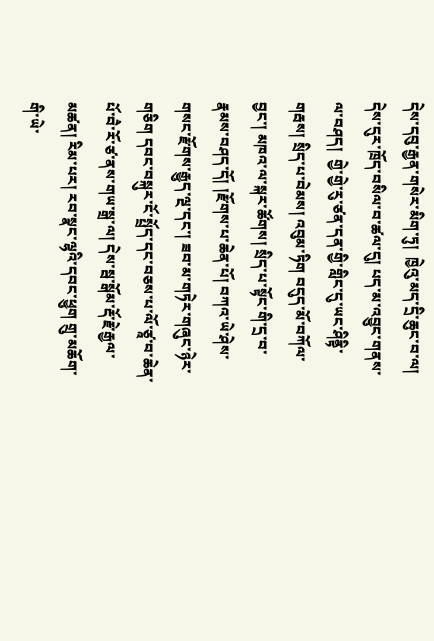དེས་དབུ་རྒྱན་གསེར་མིག་ཏུ།  ཁྱེའུ་མད་དྲི་ཆུང་བ་ལ། དེས་དུར་ཁྲོད་བསིལ་བ་ཚལ་དུ། པད་མ་འབྱུང་གནས་ལ་བཤད།  གྱེ་གྱེ་རུ་ཙན་དན་གྱི་གླིང་དུ་ཡང་ཤིནྟི་གརྦས། སྲིད་པ་བེམས། འབུམ་ཏིག བདུད་མོ་བཀོལ་བྱང་། མཁའ་ལ་སྐར་ཚོགས། སྲིད་པ་སྟོང་གི་དྲ་བ་རྣམས་བཤད་དོ། །རྫོགས་པ་ཆེན་པོ། བཀའ་ཡེ་ཤེས་གསང་རྫོགས་རྒྱུད་ལྔ་དང་། ཟབ་མ་གཏེར་གཞུང་ཉེར་གཅིག དབང་བསྐུར་ངོ་སྤྲོད་དང་བཅས་པ་ལོ་ཙཱ་བ་ཆེན་པོ་བཻ་རོ་ཙ་ནས་གཡ་སྒྲ་ལ། དེས་སྦ་སྒོམ་རྡོ་རྗེ་རྒྱལ་མཚན། རིམ་པར། རབ་སྣང་ལྷའི་དབང་ཕྱུག གྲུ་མཆོག་གི་ཡེ་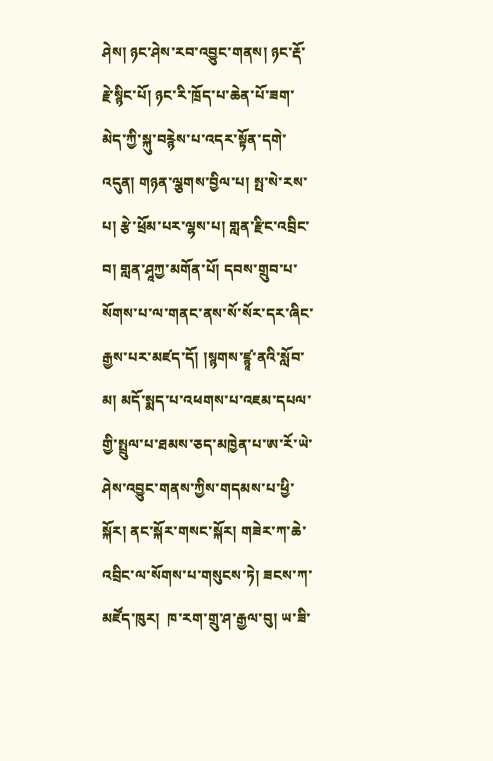ཤེས། ཉང་ཤེས་རབ་འབྱུང་གནས། ཉང་རྡོ་རྗེ་སྙིང་པོ། ཉང་རི་ཁྲོད་པ་ཆེན་པོ་ཟག་མེད་ཀྱི་སྐུ་བརྙེས་པ་འདར་སྟོན་དགེ་འདུན། གཉན་ལྕགས་བྱིལ་པ། སྤ་སེ་རས་པ། རྩེ་ཕྲོམ་པར་ལྷས་པ། གླན་རྫིང་འབྲིང་བ། གླན་ཤཱཀྱ་མགོན་པོ། དབས་གྲུབ་པ་སོགས་པ་ལ་གནང་ནས་སོ་སོར་དར་ཞིང་རྒྱས་པར་མཛད་དོ། །སྙགས་ཛྙཱ་ནའི་སློབ་མ། མདོ་སྨད་པ་འཕགས་པ་འཇམ་དཔལ་གྱི་སྤྲུལ་པ་ཐམས་ཅད་མཁྱེན་པ་ཨ་རོ་ཡེ་ཤེས་འབྱུང་གནས་ཀྱིས་གདམས་པ་ཕྱི་སྐོར། ནང་སྐོར་གསང་སྐོར། གཟེར་ཀ་ཆེ་འབྲིང་ལ་སོགས་པ་གསུངས་ཏེ། ཟངས་ཀ་མཛོད་ཁུར།  ཁ་རག་གྲུ་ཤ་རྒྱལ་བུ། ཡ་ཟི་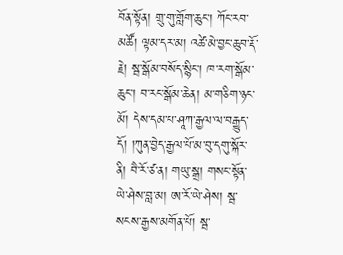བོན་སྟོན། གྲུ་གུ་གློག་ཆུང་། ཀོང་རབ་མཚོ། ལྟམ་དར་མ། འཚེ་མེ་བྱང་ཆུབ་རྡོ་རྗེ། སྦ་སྒོམ་བསོད་སྙིང་། ཁ་རག་སྒོམ་ཆུང་། བ་རང་སྒོམ་ཆེན། མ་གཅིག་ཉང་མོ། དེས་དམ་པ་ཤཱཀ་རྒྱལ་ལ་བརྒྱུད་དོ། །ཀུན་བྱེད་རྒྱལ་པོ་མ་བུ་དགུ་སྐོར་ནི། བཻ་རོ་ཙ་ན། གཡུ་སྒྲ། གསང་སྟོན་ཡེ་ཤེས་བླ་མ། ཨ་རོ་ཡེ་ཤེས། སྦ་སངས་རྒྱས་མགོན་པོ། སྦ་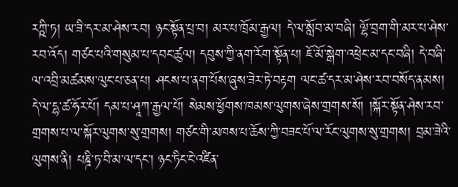རཀྵི་ཏ། ཡ་ཟི་དར་མ་ཤེས་རབ། ཉང་སྟོན་པྲ་བ། མར་པ་ཁྲོམ་རྒྱལ། དེ་ལ་སློབ་མ་བཞི། ལྷོ་བྲག་གི་མར་པ་ཤེས་རབ་འོད། གཙང་པའི་གསུམ་པ་དབང་ཚུལ། དབུས་ཀྱི་ནག་རོག་སྟོན་པ། ཇོ་མོ་སྒེག་འཕྲེང་མ་དང་བཞི། དེ་བཞི་ལ་འབྲི་མཚམས་ལུང་པ་ཅན་པ། ཤངས་པ་ནག་པོས་ཞུས་ཟེར་ཏེ་བརྟག ལང་ཚ་དར་མ་ཤེས་རབ་བསོད་ནམས། དེ་ལ་དྷ་ཚ་ཧོར་པོ། དམ་པ་ཤཱཀ་རྒྱལ་པོ། སེམས་ཕྱོགས་ཁམས་ལུགས་ཞེས་གྲགས་སོ། །སྐོར་སྟོན་ཤེས་རབ་གྲགས་པ་ལ་སྐོར་ལུགས་སུ་གྲགས། གཙང་གི་མཁས་པ་ཆོས་ཀྱི་བཟང་པོ་ལ་རོང་ལུགས་སུ་གྲགས། བྲམ་ཟེའི་ལུགས་ནི། པཎྜི་ཏ་བི་མ་ལ་དང་། ཉང་ཏིང་ངེ་འཛིན་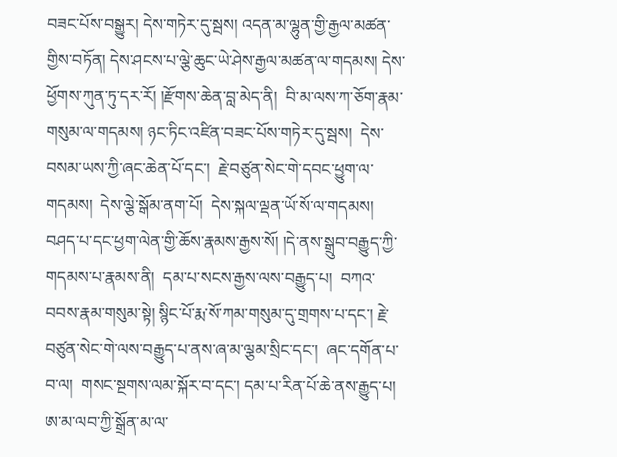བཟང་པོས་བསྒྱུར། དེས་གཏེར་དུ་སྦས། འདན་མ་ལྷུན་གྱི་རྒྱལ་མཚན་གྱིས་བཏོན། དེས་ཤངས་པ་ལྕེ་ཆུང་ཡེ་ཤེས་རྒྱལ་མཚན་ལ་གདམས། དེས་ཕྱོགས་ཀུན་ཏུ་དར་རོ། །རྫོགས་ཆེན་བླ་མེད་ནི།  བི་མ་ལས་ཀ་ཅོག་རྣམ་གསུམ་ལ་གདམས། ཉང་ཏིང་འཛིན་བཟང་པོས་གཏེར་དུ་སྦས།  དེས་བསམ་ཡས་ཀྱི་ཞང་ཆེན་པོ་དང་།  རྗེ་བཙུན་སེང་གེ་དབང་ཕྱུག་ལ་གདམས།  དེས་ལྕེ་སྒོམ་ནག་པོ།  དེས་སྐལ་ལྡན་ཡོ་སོ་ལ་གདམས།  བཤད་པ་དང་ཕྱག་ལེན་གྱི་ཆོས་རྣམས་རྒྱས་སོ། །དེ་ནས་སྒྲུབ་བརྒྱུད་ཀྱི་གདམས་པ་རྣམས་ནི།  དམ་པ་སངས་རྒྱས་ལས་བརྒྱུད་པ།  བཀའ་བབས་རྣམ་གསུམ་སྟེ། སྙིང་པོ་རྨ་སོ་ཀམ་གསུམ་དུ་གྲགས་པ་དང་། རྗེ་བཙུན་སེང་གེ་ལས་བརྒྱུད་པ་ནས་ཞ་མ་ལྕམ་སྲིང་དང་།  ཞང་དགོན་པ་བ་ལ།  གསང་སྔགས་ལམ་སྐོར་བ་དང་། དམ་པ་རིན་པོ་ཆེ་ནས་རྒྱུད་པ།  ཨ་མ་ལབ་ཀྱི་སྒྲོན་མ་ལ་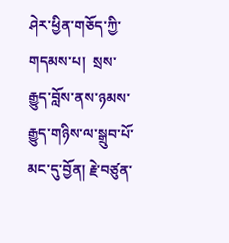ཤེར་ཕྱིན་གཅོད་ཀྱི་གདམས་པ།  སྲས་རྒྱུད་བློས་ནས་ཉམས་རྒྱུད་གཉིས་ལ་སྒྲུབ་པོ་མང་དུ་བྱོན། རྗེ་བཙུན་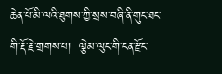ཆེན་པོ་མི་ལའི་ཐུགས་ཀྱི་སྲས་བཞི་ནི་གུང་ཐང་གི་རྡོ་རྗེ་གྲགས་པ།  ལྕེམ་ལུང་གི་ངན་རྫོང་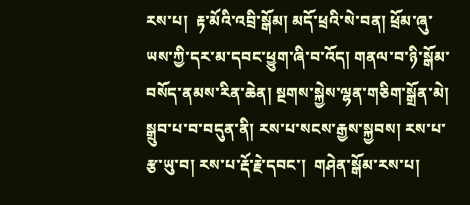རས་པ།  རྟ་མོའི་འབྲི་སྒོམ། མདོ་ཕྲའི་སེ་བན། ཕྲོམ་ཞུ་ཡས་ཀྱི་དར་མ་དབང་ཕྱུག་ཞི་བ་འོད། གནལ་བ་ཉི་སྒོམ་བསོད་ནམས་རིན་ཆེན། སྔགས་སྐྱེས་ལྷན་གཅིག་སྒྲོན་མེ། སྒྲུབ་པ་བ་བདུན་ནི། རས་པ་སངས་རྒྱས་སྐྱབས། རས་པ་རྩ་ཡུ་བ། རས་པ་རྡོ་རྗེ་དབང་།  གཤེན་སྒོམ་རས་པ།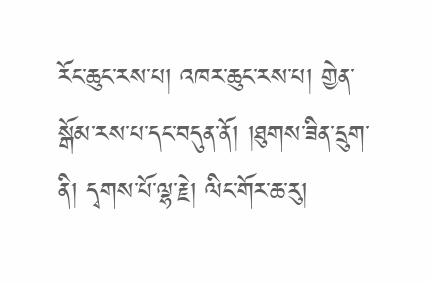རོང་ཆུང་རས་པ། འཁར་ཆུང་རས་པ། གྱེན་སྒོམ་རས་པ་དང་བདུན་ནོ། །ཐུགས་ཟིན་དྲུག་ནི། དྭགས་པོ་ལྷ་རྗེ། ལིང་གོར་ཆ་རུ།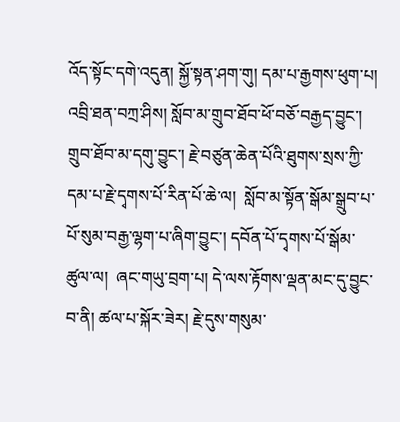འོད་སྟོང་དགེ་འདུན། སྐྱོ་སྟན་ཤག་གུ། དམ་པ་རྒྱགས་ཕུག་པ། འབྲི་ཐན་བཀྲ་ཤིས། སློབ་མ་གྲུབ་ཐོབ་ཕོ་བཅོ་བརྒྱད་བྱུང་། གྲུབ་ཐོབ་མ་དགུ་བྱུང་། རྗེ་བཙུན་ཆེན་པོའི་ཐུགས་སྲས་ཀྱི་དམ་པ་རྗེ་དྭགས་པོ་རིན་པོ་ཆེ་ལ།  སློབ་མ་སྟོན་སྒོམ་སྒྲུབ་པ་པོ་སུམ་བརྒྱ་ལྷག་པ་ཞིག་བྱུང་། དབོན་པོ་དྭགས་པོ་སྒོམ་ཚུལ་ལ།  ཞང་གཡུ་བྲག་པ། དེ་ལས་རྟོགས་ལྡན་མང་དུ་བྱུང་བ་ནི། ཚལ་པ་སྐོར་ཟེར། རྗེ་དུས་གསུམ་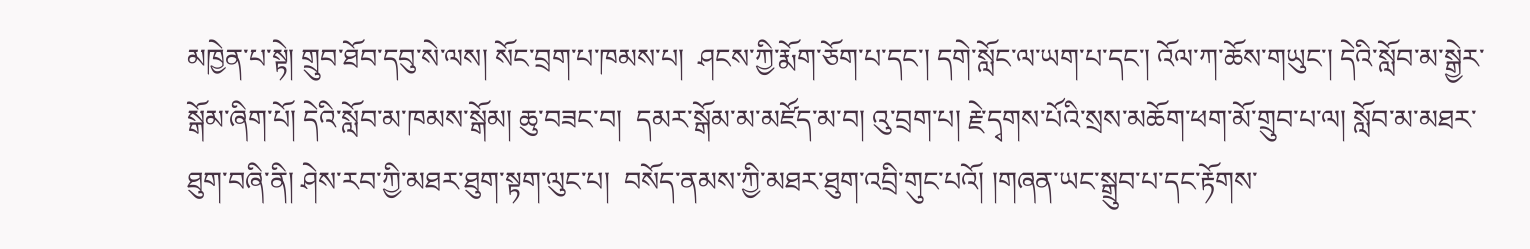མཁྱེན་པ་སྟེ། གྲུབ་ཐོབ་དབུ་སེ་ལས། སོང་བྲག་པ་ཁམས་པ།  ཤངས་ཀྱི་རྨོག་ཅོག་པ་དང་། དགེ་སློང་ལ་ཡག་པ་དང་། འོལ་ཀ་ཆོས་གཡུང་། དེའི་སློབ་མ་སྒྱེར་སྒོམ་ཞིག་པོ། དེའི་སློབ་མ་ཁམས་སྒོམ། ཆུ་བཟང་བ།  དམར་སྒོམ་མ་མཛོད་མ་བ། འུ་བྲག་པ། རྗེ་དྭགས་པོའི་སྲས་མཆོག་ཕག་མོ་གྲུབ་པ་ལ། སློབ་མ་མཐར་ཐུག་བཞི་ནི། ཤེས་རབ་ཀྱི་མཐར་ཐུག་སྟག་ལུང་པ།  བསོད་ནམས་ཀྱི་མཐར་ཐུག་འབྲི་གུང་པའོ། །གཞན་ཡང་སྒྲུབ་པ་དང་རྟོགས་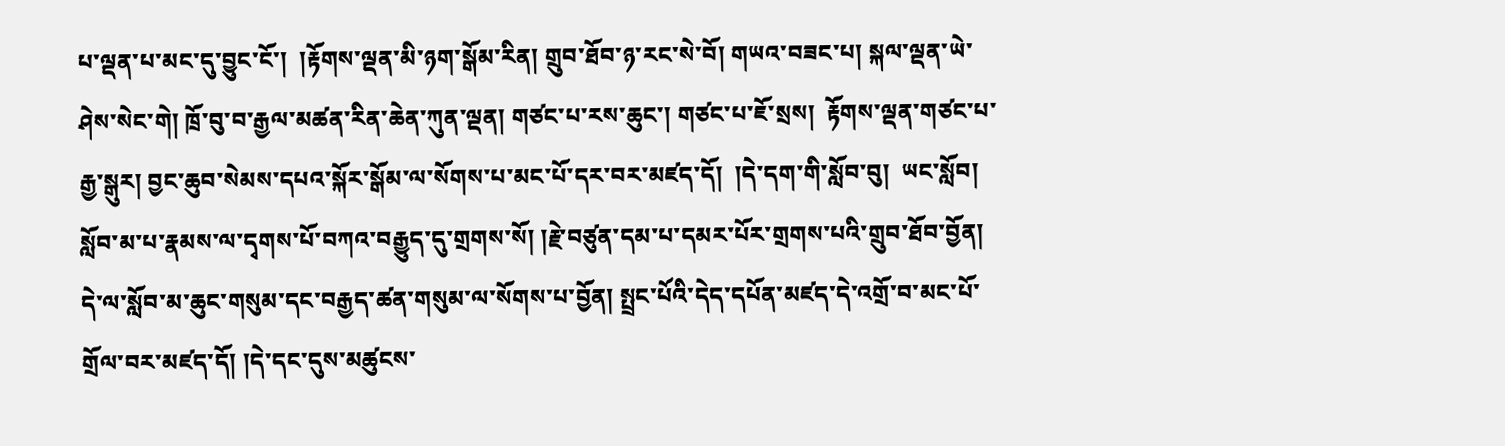པ་ལྡན་པ་མང་དུ་བྱུང་ངོ་།  །རྟོགས་ལྡན་མི་ཉག་སྒོམ་རིན། གྲུབ་ཐོབ་ཉ་རང་སེ་བོ། གཡའ་བཟང་པ། སྐལ་ལྡན་ཡེ་ཤེས་སེང་གེ། ཁྲོ་བུ་བ་རྒྱལ་མཚན་རིན་ཆེན་ཀུན་ལྡན། གཙང་པ་རས་ཆུང་། གཙང་པ་ཇོ་སྲས།  རྟོགས་ལྡན་གཙང་པ་རྒྱ་སྒུར། བྱང་ཆུབ་སེམས་དཔའ་སྐོར་སྒོམ་ལ་སོགས་པ་མང་པོ་དར་བར་མཛད་དོ།  །དེ་དག་གི་སློབ་བུ།  ཡང་སློབ། སློབ་མ་པ་རྣམས་ལ་དྭགས་པོ་བཀའ་བརྒྱུད་དུ་གྲགས་སོ། །རྗེ་བཙུན་དམ་པ་དམར་པོར་གྲགས་པའི་གྲུབ་ཐོབ་བྱོན། དེ་ལ་སློབ་མ་ཆུང་གསུམ་དང་བརྒྱད་ཚན་གསུམ་ལ་སོགས་པ་བྱོན། སྤྲང་པོའི་དེད་དཔོན་མཛད་དེ་འགྲོ་བ་མང་པོ་གྲོལ་བར་མཛད་དོ། །དེ་དང་དུས་མཚུངས་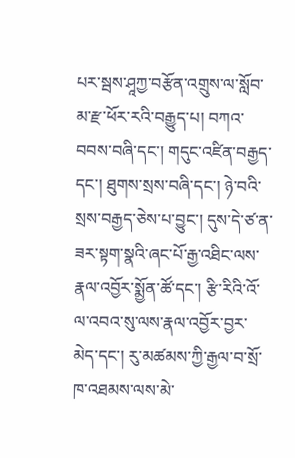པར་སྦས་ཤཱཀྱ་བརྩོན་འགྲུས་ལ་སློབ་མ་རྫ་ཕོར་རའི་བརྒྱུད་པ། བཀའ་བབས་བཞི་དང་། གདུང་འཛིན་བརྒྱད་དང་། ཐུགས་སྲས་བཞི་དང་། ཉེ་བའི་སྲས་བརྒྱད་ཅེས་པ་བྱུང་། དུས་དེ་ཙ་ན་ཟར་སྟག་སྣའི་ཞང་པོ་རྒྱ་འཐིང་ལས་རྣལ་འབྱོར་སྨྱོན་ཚོ་དང་། རྩི་རིའི་འོ་ལ་འབའ་སུ་ལས་རྣལ་འབྱོར་བྱར་མེད་དང་། རུ་མཚམས་ཀྱི་རྒྱལ་བ་སྲོ་ཁ་འཐམས་ལས་མེ་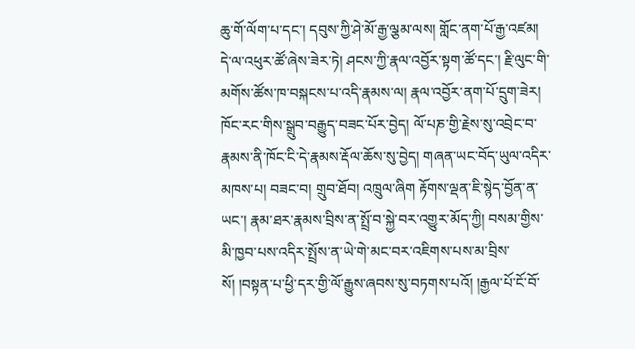ཆུ་གོ་ལོག་པ་དང་། དབུས་ཀྱི་ཤེ་མོ་རྒྱ་ལྕམ་ལས། གློང་ནག་པོ་རྒྱ་འཛམ། དེ་ལ་འཕུར་ཚོ་ཞེས་ཟེར་ཏེ། ཤངས་ཀྱི་རྣལ་འབྱོར་སྟག་ཚོ་དང་། རྗི་ལུང་གི་མགོས་ཚོས་ཁ་བསྐངས་པ་འདི་རྣམས་ལ། རྣལ་འབྱོར་ནག་པོ་དྲུག་ཟེར། ཁོང་རང་གིས་སྒྲུབ་བརྒྱུད་བཟང་པོར་བྱེད། ལོ་པཎ་གྱི་རྗེས་སུ་འབྲེང་བ་རྣམས་ནི་ཁོང་ངི་དེ་རྣམས་རྡོལ་ཆོས་སུ་བྱེད། གཞན་ཡང་བོད་ཡུལ་འདིར་མཁས་པ། བཟང་བ། གྲུབ་ཐོབ། འཁྲུལ་ཞིག རྟོགས་ལྡན་ཇི་སྙེད་བྱོན་ན་ཡང་། རྣམ་ཐར་རྣམས་བྲིས་ན་སྤྲོ་བ་སྐྱེ་བར་འགྱུར་མོད་ཀྱི། བསམ་གྱིས་མི་ཁྱབ་པས་འདིར་སྤྲོས་ན་ཡེ་གེ་མང་བར་འཇིགས་པས་མ་བྲིས་སོ། །བསྟན་པ་ཕྱི་དར་གྱི་ལོ་རྒྱུས་ཞབས་སུ་བཏགས་པའོ། །རྒྱལ་པོ་ངོ་བོ་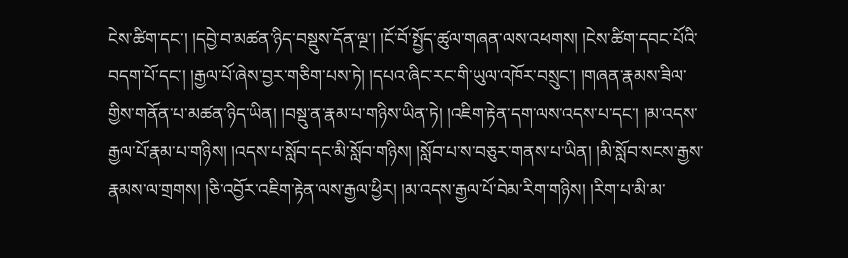ངེས་ཚིག་དང་། །དབྱེ་བ་མཚན་ཉིད་བསྡུས་དོན་ལྔ་། །ངོ་བོ་སྤྱོད་ཚུལ་གཞན་ལས་འཕགས། །ངེས་ཚིག་དབང་པོའི་བདག་པོ་དང་། །རྒྱལ་པོ་ཞེས་བྱར་གཅིག་པས་ཏེ། །དཔའ་ཞིང་རང་གི་ཡུལ་འཁོར་བསྲུང་། །གཞན་རྣམས་ཟིལ་གྱིས་གནོན་པ་མཚན་ཉིད་ཡིན། །བསྡུ་ན་རྣམ་པ་གཉིས་ཡིན་ཏེ། །འཇིག་རྟེན་དག་ལས་འདས་པ་དང་། །མ་འདས་རྒྱལ་པོ་རྣམ་པ་གཉིས། །འདས་པ་སློབ་དང་མི་སློབ་གཉིས། །སློབ་པ་ས་བཅུར་གནས་པ་ཡིན། །མི་སློབ་སངས་རྒྱས་རྣམས་ལ་གྲགས། །ཅི་འབྱོར་འཇིག་རྟེན་ལས་རྒྱལ་ཕྱིར། །མ་འདས་རྒྱལ་པོ་བེམ་རིག་གཉིས། །རིག་པ་མི་མ་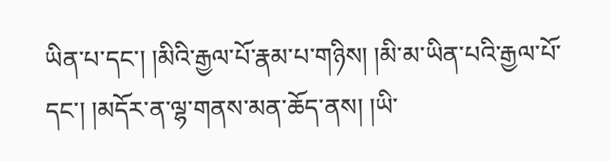ཡིན་པ་དང་། །མིའི་རྒྱལ་པོ་རྣམ་པ་གཉིས། །མི་མ་ཡིན་པའི་རྒྱལ་པོ་དང་། །མདོར་ན་ལྷ་གནས་མན་ཆོད་ནས། །ཡི་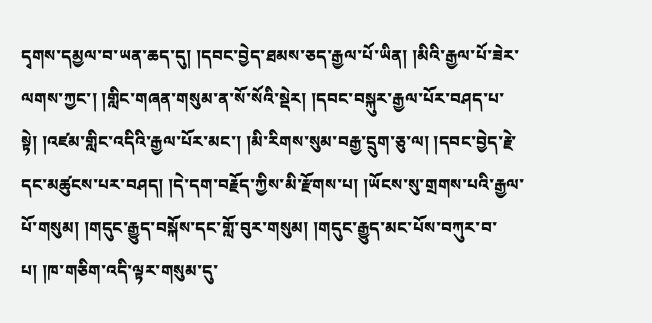དྭགས་དམྱལ་བ་ཡན་ཆད་དུ། །དབང་བྱེད་ཐམས་ཅད་རྒྱལ་པོ་ཡིན། །མིའི་རྒྱལ་པོ་ཟེར་ལགས་ཀྱང་། །གླིང་གཞན་གསུམ་ན་སོ་སོའི་སྡེར། །དབང་བསྐུར་རྒྱལ་པོར་བཤད་པ་སྟེ། །འཛམ་གླིང་འདིའི་རྒྱལ་པོར་མང་། །མི་རིགས་སུམ་བརྒྱ་དྲུག་ཅུ་ལ། །དབང་བྱེད་རྗེ་དང་མཚུངས་པར་བཤད། །དེ་དག་བརྗོད་ཀྱིས་མི་རྫོགས་པ། །ཡོངས་སུ་གྲགས་པའི་རྒྱལ་པོ་གསུམ། །གདུང་རྒྱུད་བསྐོས་དང་གློ་བུར་གསུམ། །གདུང་རྒྱུད་མང་པོས་བཀུར་བ་པ། །ཁ་གཅིག་འདི་ལྟར་གསུམ་དུ་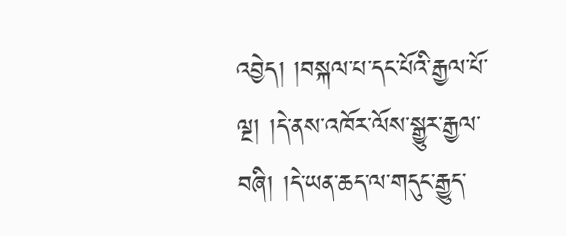འབྱེད། །བསྐལ་པ་དང་པོའི་རྒྱལ་པོ་ལྔ། །དེ་ནས་འཁོར་ལོས་སྒྱུར་རྒྱལ་བཞི། །དེ་ཡན་ཆད་ལ་གདུང་རྒྱུད་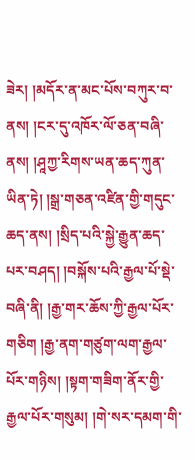ཟེར། །མདོར་ན་མང་པོས་བཀུར་བ་ནས། །ངར་དུ་འཁོར་ལོ་ཅན་བཞི་ནས། །ཤཱཀྱ་རིགས་ཡན་ཆད་ཀུན་ཡིན་ཏེ། །སྒྲ་གཅན་འཛིན་གྱི་གདུང་ཆད་ནས། །སྲིད་པའི་སྐྱེ་རྒྱུན་ཆད་པར་བཤད། །བསྐོས་པའི་རྒྱལ་པོ་སྡེ་བཞི་ནི། །རྒྱ་གར་ཆོས་ཀྱི་རྒྱལ་པོར་གཅིག །རྒྱ་ནག་གཙུག་ལག་རྒྱལ་པོར་གཉིས། །སྟག་གཟིག་ནོར་གྱི་རྒྱལ་པོར་གསུམ། །གེ་སར་དམག་གི་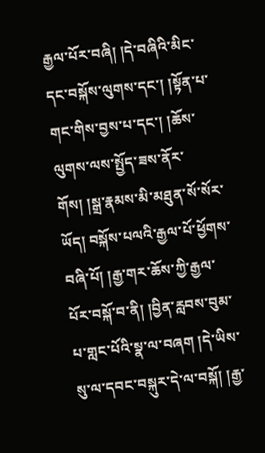རྒྱལ་པོར་བཞི། །དེ་བཞིའི་མིང་དང་བསྐོས་ལུགས་དང་། །སྟོན་པ་གང་གིས་བྱས་པ་དང་། །ཆོས་ལུགས་ལས་སྤྱོད་ཟས་ནོར་གོས། །སྒྲ་རྣམས་མི་མཐུན་སོ་སོར་ཡོད། བསྐོས་པལའི་རྒྱལ་པོ་ཕྱོགས་བཞི་པོ། །རྒྱ་གར་ཆོས་ཀྱི་རྒྱལ་པོར་བསྐོ་བ་ནི། །བྱིན་རླབས་བུམ་པ་གླང་པོའི་སྣ་ལ་བཞག །དེ་ཡིས་སུ་ལ་དབང་བསྐུར་དེ་ལ་བསྐོ། །རྒྱ་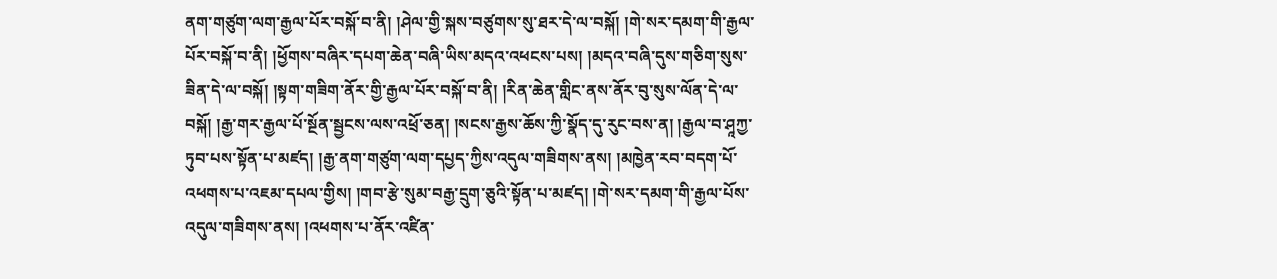ནག་གཙུག་ལག་རྒྱལ་པོར་བསྐོ་བ་ནི། །ཤེལ་གྱི་སྐས་བཙུགས་སུ་ཐར་དེ་ལ་བསྐོ། །གེ་སར་དམག་གི་རྒྱལ་པོར་བསྐོ་བ་ནི། །ཕྱོགས་བཞིར་དཔག་ཆེན་བཞི་ཡིས་མདའ་འཕངས་པས། །མདའ་བཞི་དུས་གཅིག་སུས་ཟིན་དེ་ལ་བསྐོ། །སྟག་གཟིག་ནོར་གྱི་རྒྱལ་པོར་བསྐོ་བ་ནི། །རིན་ཆེན་གླིང་ནས་ནོར་བུ་སུས་ལོན་དེ་ལ་བསྐོ། །རྒྱ་གར་རྒྱལ་པོ་སྔོན་སྦྱངས་ལས་འཕྲོ་ཅན། །སངས་རྒྱས་ཆོས་ཀྱི་སྣོད་དུ་རུང་བས་ན། །རྒྱལ་བ་ཤཱཀྱ་ཏུབ་པས་སྟོན་པ་མཛད། །རྒྱ་ནག་གཙུག་ལག་དཔྱད་ཀྱིས་འདུལ་གཟིགས་ནས། །མཁྱེན་རབ་བདག་པོ་འཕགས་པ་འཇམ་དཔལ་གྱིས། །གབ་རྩེ་སུམ་བརྒྱ་དྲུག་ཅུའི་སྟོན་པ་མཛད། །གེ་སར་དམག་གི་རྒྱལ་པོས་འདུལ་གཟིགས་ནས། །འཕགས་པ་ནོར་འཛིན་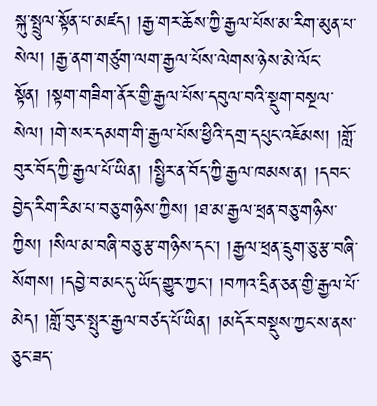སྐུ་སྤྲུལ་སྟོན་པ་མཛད། །རྒྱ་གར་ཆོས་ཀྱི་རྒྱལ་པོས་མ་རིག་མུན་པ་སེལ། །རྒྱ་ནག་གཙུག་ལག་རྒྱལ་པོས་ལེགས་ཉེས་མེ་ལོང་སྟོན། །སྟག་གཟིག་ནོར་གྱི་རྒྱལ་པོས་དབུལ་བའི་སྡུག་བསྔལ་སེལ། །གེ་སར་དམག་གི་རྒྱལ་པོས་ཕྱིའི་དགྲ་དཔུང་འཇོམས། །གློ་བུར་བོད་ཀྱི་རྒྱལ་པོ་ཡིན། །སྤྱིར་ན་བོད་ཀྱི་རྒྱལ་ཁམས་ན། །དབང་བྱེད་རིག་རིམ་པ་བཅུ་གཉིས་ཀྱིས། །ཐ་མ་རྒྱལ་ཕྲན་བཅུ་གཉིས་ཀྱིས། །སིལ་མ་བཞི་བཅུ་རྩ་གཉིས་དང་། །རྒྱལ་ཕྲན་དྲུག་ཅུ་རྩ་བཞི་སོགས། །དབྱེ་བ་མང་དུ་ཡོད་གྱུར་ཀྱང་། །བཀའ་དྲིན་ཅན་གྱི་རྒྱལ་པོ་མེད། །གློ་བུར་སྤུར་རྒྱལ་བཙད་པོ་ཡིན། །མདོར་བསྡུས་ཀྱང་ས་ནས་ཅུང་ཟད་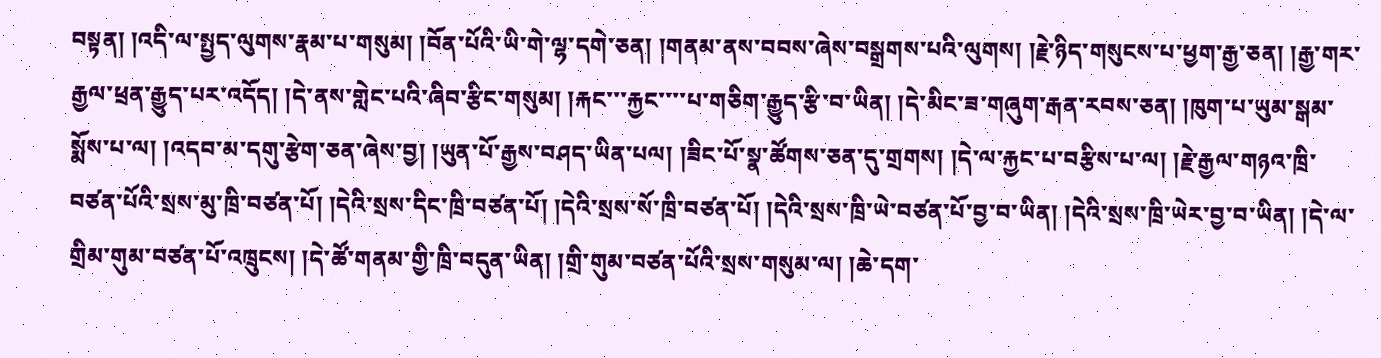བསྟན། །འདི་ལ་སྤྱད་ལུགས་རྣམ་པ་གསུམ། །བོན་པོའི་ཡི་གེ་ལྷ་དགེ་ཅན། །གནམ་ནས་བབས་ཞེས་བསྒྲགས་པའི་ལུགས། །རྗེ་ཉིད་གསུངས་པ་ཕྱག་རྒྱ་ཅན། །རྒྱ་གར་རྒྱལ་ཕྲན་རྒྱུད་པར་འདོད། །དེ་ནས་གླེང་པའི་ཞིབ་རྩིང་གསུམ། །རྐང་་་རྐྱང་་་་པ་གཅིག་རྒྱུད་རྩི་བ་ཡིན། །དེ་མིང་ཟ་གཞུག་རྒན་རབས་ཅན། །ཁུག་པ་ཡུམ་སྒམ་སྨོས་པ་ལ། །འདབ་མ་དགུ་རྩེག་ཅན་ཞེས་བྱ། །ཡུན་པོ་རྒྱས་བཤད་ཡིན་པལ། །ཟིང་པོ་སྣ་ཚོགས་ཅན་དུ་གྲགས། །དེ་ལ་རྐྱང་པ་བརྩིས་པ་ལ། །རྗེ་རྒྱལ་གཉའ་ཁྲི་བཙན་པོའི་སྲས་མུ་ཁྲི་བཙན་པོ། །དེའི་སྲས་དིང་ཁྲི་བཙན་པོ། །དེའི་སྲས་སོ་ཁྲི་བཙན་པོ། །དེའི་སྲས་ཁྲི་ཡེ་བཙན་པོ་བྱ་བ་ཡིན། །དེའི་སྲས་ཁྲི་ཡེར་བྱ་བ་ཡིན། །དེ་ལ་གྲིམ་གུམ་བཙན་པོ་འཁྲུངས། །དེ་ཚོ་གནམ་གྱི་ཁྲི་བདུན་ཡིན། །གྲི་གུམ་བཙན་པོའི་སྲས་གསུམ་ལ། །ཆེ་དག་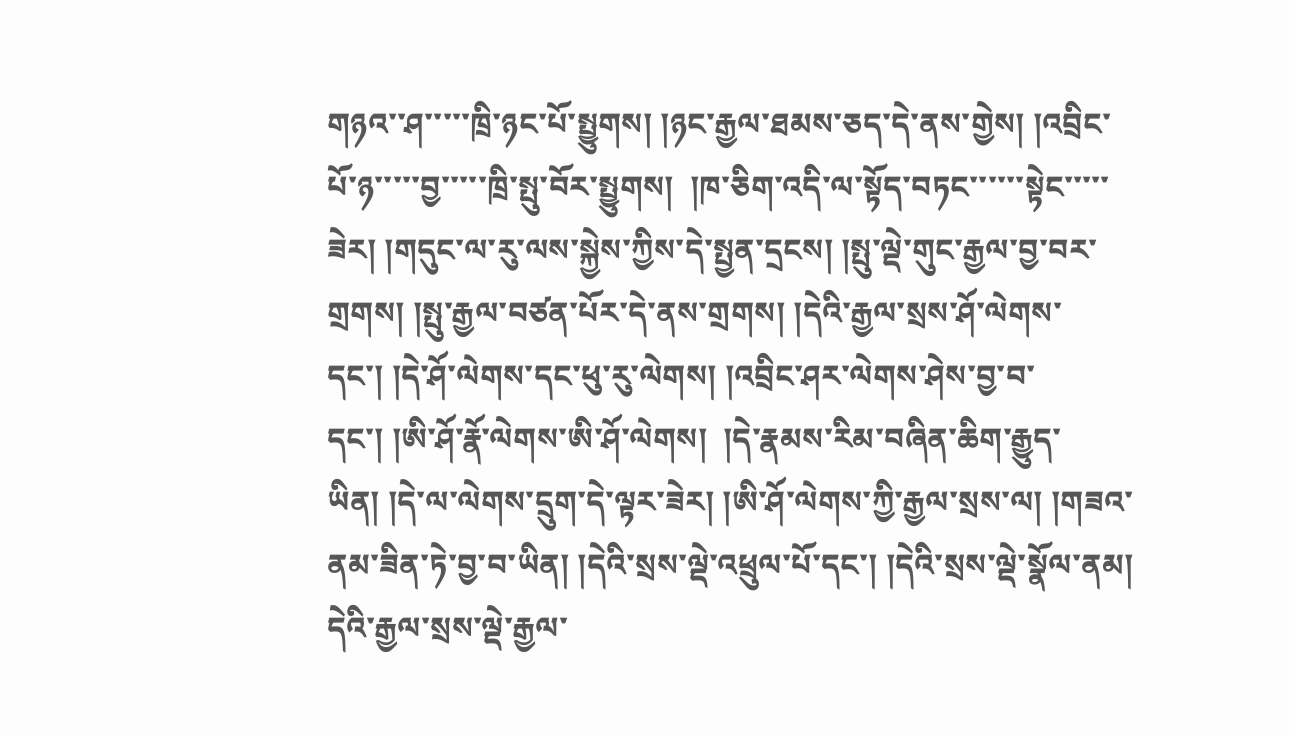གཉའ་་ཤ་་་་་ཁྲི་ཉང་པོ་སྤྱུགས། །ཉང་རྒྱལ་ཐམས་ཅད་དེ་ནས་གྱེས། །འབྲིང་པོ་ཉ་་་་་བྱ་་་་་ཁྲི་སྤུ་བོར་སྤྱུགས།  །ཁ་ཅིག་འདི་ལ་སྟོད་བཏང་་་་་་སྟེང་་་་་ཟེར། །གདུང་ལ་རུ་ལས་སྐྱེས་ཀྱིས་དེ་སྤྱན་དྲངས། །སྤུ་ལྡེ་གུང་རྒྱལ་བྱ་བར་གྲགས། །སྤུ་རྒྱལ་བཙན་པོར་དེ་ནས་གྲགས། །དེའི་རྒྱལ་སྲས་ཤོ་ལེགས་དང་། །དེ་ཤོ་ལེགས་དང་ཕུ་རུ་ལེགས། །འབྲིང་ཤར་ལེགས་ཤེས་བྱ་བ་དང་། །ཨི་ཤོ་རྣོ་ལེགས་ཨི་ཤོ་ལེགས།  །དེ་རྣམས་རིམ་བཞིན་ཆིག་རྒྱུད་ཡིན། །དེ་ལ་ལེགས་དྲུག་དེ་ལྟར་ཟེར། །ཨི་ཤོ་ལེགས་ཀྱི་རྒྱལ་སྲས་ལ། །གཟའ་ནམ་ཟིན་ཏེ་བྱ་བ་ཡིན། །དེའི་སྲས་ལྡེ་འཕྲུལ་པོ་དང་། །དེའི་སྲས་ལྡེ་སྣོལ་ནམ།  དེའི་རྒྱལ་སྲས་ལྡེ་རྒྱལ་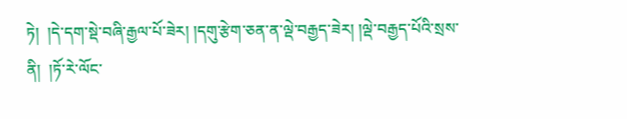ཏེ།  །དེ་དག་སྡེ་བཞི་རྒྱལ་པོ་ཟེར། །དགུ་རྩེག་ཅན་ན་ལྡེ་བརྒྱད་ཟེར། །ལྡེ་བརྒྱད་པོའི་སྲས་ནི།  །ཏོ་རེ་ལོང་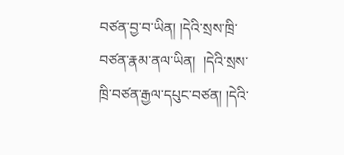བཙན་བྱ་བ་ཡིན། །དེའི་སྲས་ཁྲི་བཙན་རྣམ་ནལ་ཡིན།  །དེའི་སྲས་ཁྲི་བཙན་རྒྱལ་དཔུང་བཙན། །དེའི་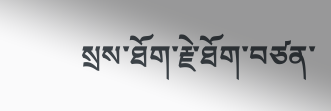སྲས་ཐོག་རྗེ་ཐོག་བཙན་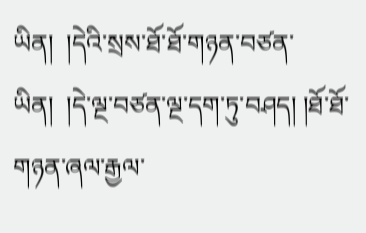ཡིན།  །དེའི་སྲས་ཐོ་ཐོ་གཉན་བཙན་ཡིན།  །དེ་ལྔ་བཙན་ལྔ་དག་ཏུ་བཤད། །ཐོ་ཐོ་གཉན་ཞལ་རྒྱལ་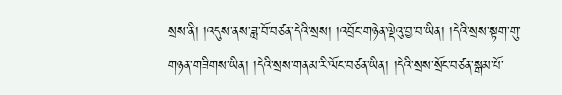སྲས་ནི། །འདུས་ནས་ཟླ་བོ་བཙན་དེའི་སྲས། །འབྲོང་གཉེན་ལྡེའུ་བྱ་བ་ཡིན། །དེའི་སྲས་སྟག་གུ་གཉན་གཟིགས་ཡིན། །དེའི་སྲས་གནམ་རི་ལོང་བཙན་ཡིན། །དེའི་སྲས་སྲོང་བཙན་སྒམ་པོ་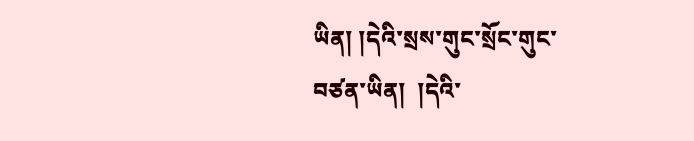ཡིན། །དེའི་སྲས་གུང་སྲོང་གུང་བཙན་ཡིན།  །དེའི་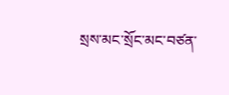སྲས་མང་སྲོང་མང་བཙན་